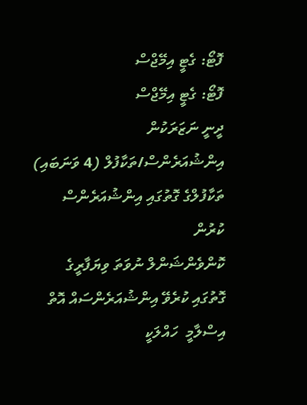ފޮޓޯ: ގެޓީ އިމޭޖްސް
ފޮޓޯ: ގެޓީ އިމޭޖްސް
ދީނީ ނަޒަރަކުން އިންޝުއަރެންސް/ތަކާފުލް (4 ވަނަބައި)
ތަކާފުލްގެ ގޮތުގައި އިންޝުއަރެންސް ކުރުން
ކޮންވެންޝަންލް ނުވަތަ ވިޔަފާރީގެ ގޮތުގައި ކުރެވޭ އިންޝުއަރެންސައް އޮތް އިސްލާމީ  ހައްލަކީ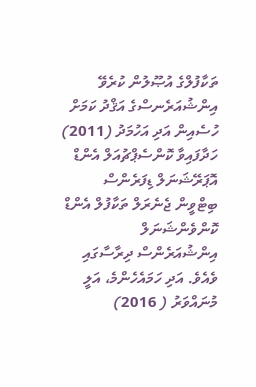ތަކާފުލްގެ އުޞޫލުން ކުރެވޭ އިންޝުއަރެނސްގެ އަޤްދު ކަމަށް ހުސެއިން އަދި އަހުމަދު (2011)  ހަދާފައިވާ ކޮންސެޕްޗުއަލް އެންޑް އޮޕަރޭޝަނަލް ޑިފަރެންސް ބިޓްވީން ޖެނެރަލް ތަކާފުލް އެންޑް ކޮންވެންޝަނަލް އިންޝުއަރެންސް ދިރާސާގައި ވެއެވެ. އަދި ހަމައެހެންމެ، އަލީ މުނައްވަރު ( 2016)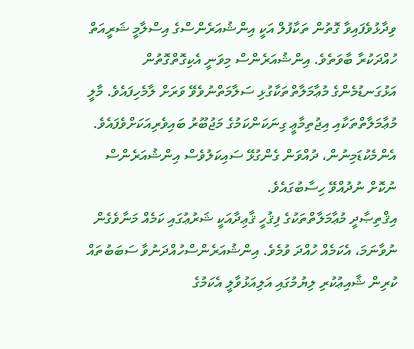ވިދާޅުވެފައިވާ ގޮތުން ތަކާފުލް އަކީ އިންޝުއަރެންސްގެ އިސްލާމީ ޝަރީއަތް ހުއްދަކުރާ ބާވަތެވެ. އިންޝުއަރެންސް މިވަނީ އެކިގޮތްގޮތުން އަޅުގަނޑުމެންގެ މުޢާމަލާތްތަކާގުޅި ސަލާމަތްނުވެވޭ ވަރަށް ލާމެހިފައެވެ. މާލީ މުޢާމަލާތްތަކާއި އިޖުތިމާޢީ ގިނަކަންކަމުގެ މަޖުބޫރު ބައިވެރިއަކަށްވެފައެވެ. އެންމެކުޑަމިނުން، ދުއްވަން ގެންގުޅޭ ސައިކަލުވެސް އިންޝުއަރެންސް ނުކޮށް ނުދުއްވޭ ހިސާބުގައެވެ.
އިޤްތިޞާދީ މުޢާމަލާތްތަކުގެ ފިޤުހީ ޤާޢިދާއަކީ ޝަރުޢުގައި ކަމެއް މަނާވެގެން ނުވާނަމަ، އެކަމެއް ހުއްދަ ވުމެވެ. އިންޝުއަރެންސްހުއްދަނުވާ ސަބަބުތައް ކުރިން ޝާއިޢުކުރި ލިޔުމުގައި އަލިއަޅުވާލީ އެކަމުގެ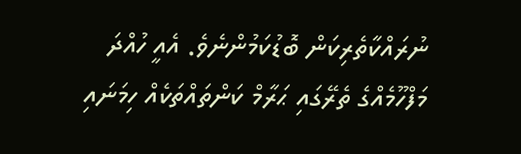ނުރައްކާތެރިކަން ބޮޑުކަމުންނެވެ. އެއީ ހުއްދަ މަފްހޫމެއްގެ ތެރޭގައި ޙަރާމް ކަންތައްތަކެއް ހިމަނައި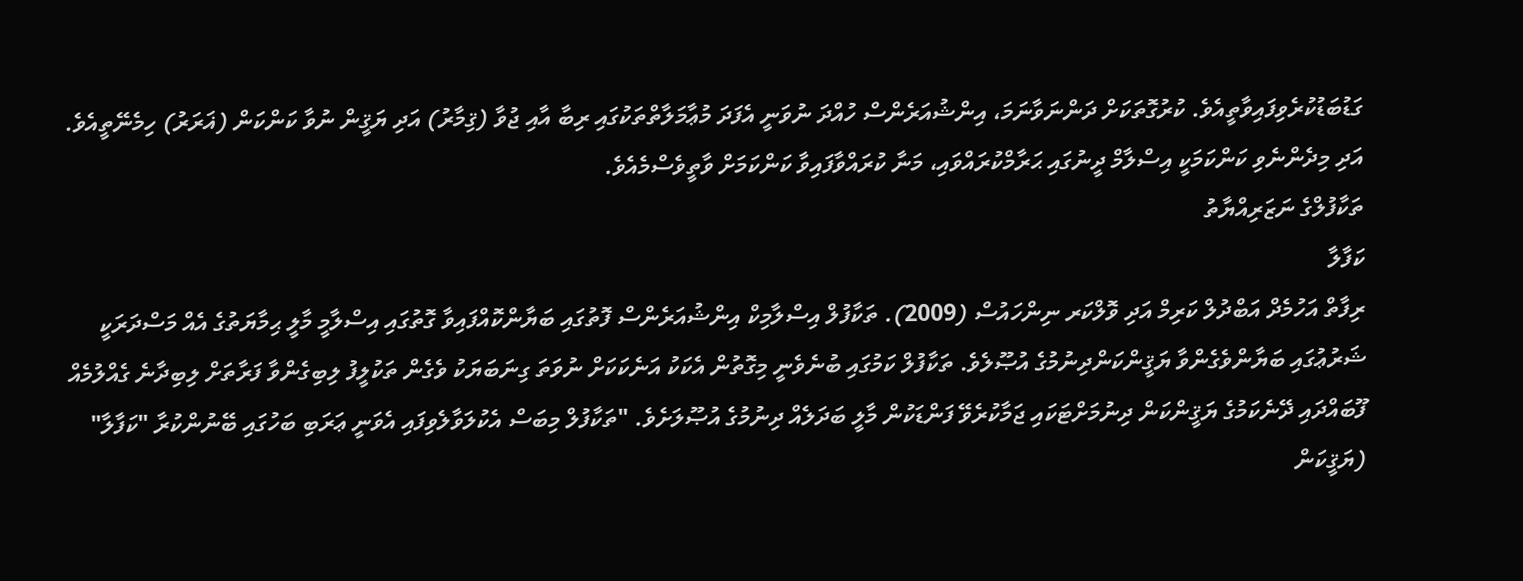ގަޑުބަޑުކުރެވިފައިވާތީއެވެ. ކުރުގޮތަކަށް ދަންނަވާނަމަ، އިންޝުއަރެންސް ހުއްދަ ނުވަނީ އެފަދަ މުޢާމަލާތްތަކުގައި ރިބާ އާއި ޖުވާ (ޤިމާރު) އަދި ޔަޤީން ނުވާ ކަންކަން (ޣަރަރު) ހިމެނޭތީއެވެ. އަދި މިދެންނެވި ކަންކަމަކީ އިސްލާމް ދީނުގައި ޙަރާމްކުރައްވައި، މަނާ ކުރައްވާފައިވާ ކަންކަމަށް ވާތީވެސްމެއެވެ.
ތަކާފުލްގެ ނަޒަރިއްޔާތު
ކަފާލާ
ރިފާތް އަހުމެދް އަބްދުލް ކަރިމް އަދި ވޮލްކަރ ނިންހައުސް (2009). ތަކާފުލް އިސްލާމިކް އިންޝުއަރެންސް ފޮތުގައި ބަޔާންކޮއްފައިވާ ގޮތުގައި އިސްލާމީ މާލީ ޙިމާޔަތުގެ އެއް މަސްދަރަކީ ޝަރުޢުގައި ބަޔާންވެގެންވާ ޔަޤީންކަންދިނުމުގެ އުޞޫލެވެ. ތަކާފުލް ކަމުގައި ބުނެވެނީ މިގޮތުން އެކަކު އަނެކަކަށް ނުވަތަ ގިނަބަޔަކު ވެގެން ތަކުލީފު ލިބިގެންވާ ފަރާތަށް ލިބިދާނެ ގެއްލުމެއް ފޫބައްދައި ދޭނެކަމުގެ ޔަޤީންކަން ދިނުމަށްޓަކައި ޖަމާކުރެވޭ ފަންޑަކުން މާލީ ބަދަލެއް ދިނުމުގެ އުޞޫލަށެވެ. "ތަކާފުލް މިބަސް އެކުލަވާލެވިފައި އެވަނީ ޢަރަބި ބަހުގައި ބޭނުންކުރާ "ކަފާލާ" (ޔަޤީކަން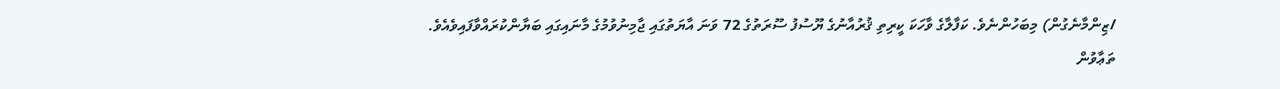/ޒިންމާނެގުން) މިބަހުންނެވެ. ކަފާލާގެ ވާހަކަ ކީރިތި ޤުރުއާނުގެ ޔޫސުފު ސޫރަތުގެ 72 ވަނަ އާޔަތުގައި ޖާމިނުވުމުގެ މާނައިގައި ބަޔާންކުރައްވާފައިވެއެވެ.
ތަޢާވުން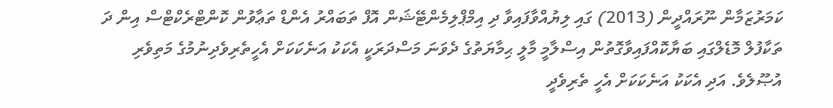ކަމަރުޒަމާން ނޫރައްދީން (2013) ގައި ލިޔުއްވާފައިވާ ދި އިމްޕްލިމެންޓޭޝަން އޮފް ތަބައްރު އެންޑް ތަޢާވުން ކޮންޓްރެކްޓްސް އިން ދަ ތަކާފުލް މޮޑެލްގައި ބަޔާކޮއްފައިވާގޮތުން އިސްލާމީ މާލީ ޙިމާޔަތުގެ ދެވަނަ މަސްދަރަކީ އެކަކު އަނެކަކަށް އެހީތެރިވެދިނުމުގެ މަތިވެރި އުޞޫލެވެ. އަދި އެކަކު އަނެކަކަށް އެހީ ތެރިވެދީ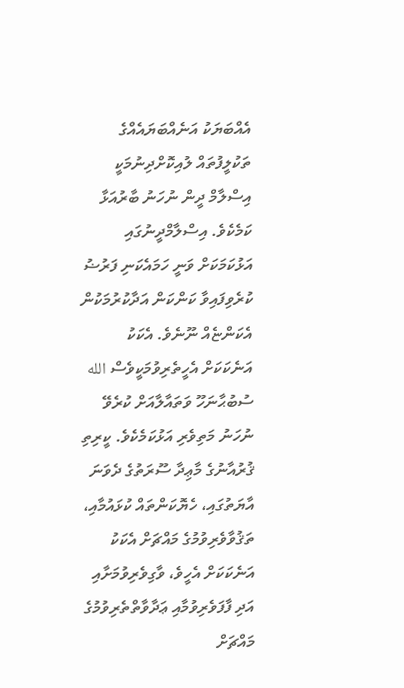އެއްބަޔަކު އަނެއްބަޔައެއްގެ ތަކުލީފުތައް ލުއިކޮށްދިނުމަކީ އިސްލާމް ދީން ނުހަނު ބާރުއަޅާ ކަމެކެވެ. އިސްލާމްދީނުގައި އަޅުކަމަކަށް ވަނީ ހަމައެކަނި ފަރުޟު ކުރެވިފައިވާ ކަންކަން އަދާކުރުމަކުން އެކަންޏެއް ނޫނެވެ. އެކަކު އަނެކަކަށް އެހީތެރިވުމަކީވެސް الله ސުބުޙާނަހޫ ވަތައާލާއަށް ކުރެވޭ ނުހަނު މަތިވެރި އަޅުކަމެކެވެ. ކީރިތި ޤުރުއާނުގެ މާޢިދާ ސޫރަތުގެ ދެވަނަ އާޔަތުގައި، ހެޔޮކަންތައް ކުޅައުމާއި، ތަޤުވާވެރިވުމުގެ މައްޗަށް އެކަކު އަނެކަކަށް އެހީވެ، ވާގިވެރިވުމަށާއި އަދި ފާފަވެރިވުމާއި ޢަދާވާތްތެރިވުމުގެ މައްޗަށް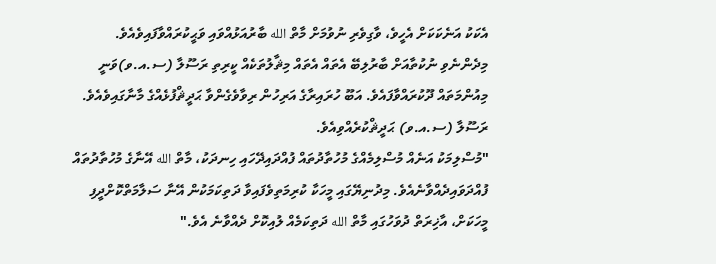އެކަކު އަނެކަކަށް އެހީވެ، ވާގިވެރި ނުވުމަށް މާތް الله ބާރުއަޅުއްވައި ވަޙީކުރައްވާފައިވެއެވެ.
މިދެންނެވި ނުކުތާއަށް ބާރުލިބޭ އެތައް އެތައް މިޘާލުތަކެއް ކީރިތި ރަސޫލާ (ސ.އ.ވ)ވަނީ މިއުންމަތައް ދޫކުރައްވާފައެވެ. އަބޫ ހުރައިރާގެ އަރިހުން ރިވާވެގެންވާ ޙަދީޘްފުޅެއްގެ މާނާގައިވެއެވެ. ރަސޫލާ (ސ.އ.ވ) ޙަދީޘްކުރެއްވިއެވެ.
"މުސްލިމަކު އަނެއް މުސްލިމެއްގެ މުހުތާދުތައް ފުއްދައިދޭހައި ހިނދަކު، މާތް الله އޭނާގެ މުހުތާދުތައް ފުއްދަވައިދެއްވާނެއެވެ. މިދުނިޔޭގައި މީހަކާ ކުރިމަތިވެފައިވާ ދަތިކަމަކުން އޭނާ ސަލާމަތްކޮށްދީފި މީހަކަށް، އާޚިރަތް ދުވަހުގައި މާތް الله ދަތިކަމެއް ލުއިކޮށް ދެއްވާނެ އެވެ."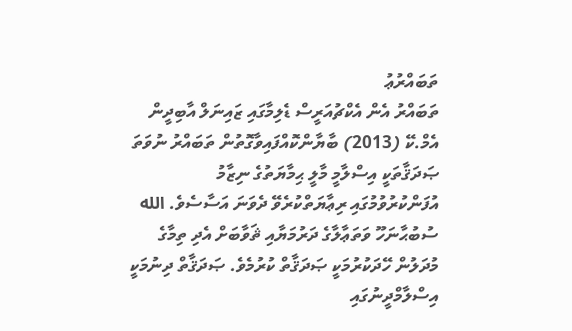ތަބައްރުޢު
ތަބައްރު އެން އެކްޗުއަރީސް ޑެލިމާގައި ޒައިނަލް އާބިދީން އެމް.ކޭ (2013) ބާޔާންކޮއްފައިވާގޮތުން ތަބައްރު ނުވަތަ ޞަދަޤާތަކީ އިސްލާމީ މާލީ ޙިމާޔަތުގެ ނިޒާމު އުފަންކުރުވުމުގައި ރިޢާޔަތްކުރެވޭ ދެވަނަ އަސާސެވެ. الله ސުބުޙާނަހޫ ވަތަޢާލާގެ ދަރުމަޔާއި ޘަވާބަށް އެދި ތިމާގެ މުދަލުން ހޭދަކުރުމަކީ ޞަދަޤާތް ކުރުމެވެ. ޞަދަޤާތް ދިނުމަކީ އިސްލާމްދީނުގައި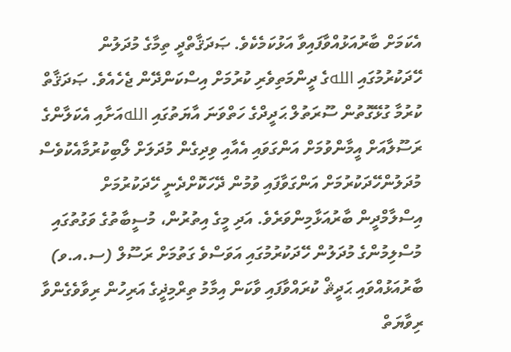އެކަމަށް ބާރުއަޅުއްވާފައިވާ އަޅުކަމެކެވެ. ޞަދަޤާތްދީ ތިމާގެ މުދަލުން ހޭދަކުރުމުގައި اللهގެ ދީންމަތިވެރި ކުރުމަށް އިސްކަންދޭން ޖެހެއެވެ. ޞަދަޤާތް ކުރުމާ ގުޅޭގޮތުން ސޫރަތުލް ޙަދީދްގެ ހަތްވަނަ އާޔަތުގައި اللهއަށާއި އެކަލާންގެ ރަސޫލާއަށް އީމާންވުމަށް އަންގަވައި އެއާއި ވިދިގެން މުދަލަށް ލޯބިކުރުމާއެކުވެސް މުދަލުންހޭދަކުރުމަށް އަންގަވާފައި ވުމުން ދޭހަކޮށްދެނީ ހޭދަކުރުމަށް އިސްލާމްދީން ބާރުއަޅާމިންވަރެވެ. އަދި މީގެ އިތުރުން، މުސީބާތުގެ ވަގުތުގައި މުސްލިމުންގެ މުދަލުން ހޭދަކުރުމުގައި އަވަސްވެ ގަތުމަށް ރަސޫލް (ސ.އ.ވ) ބާރުއަޅުއްވައި ޙަދީޘް ކުރައްވާފައި ވާކަން އިމާމު ތިރްމިޛީގެ އަރިހުން ރިވާވެގެންވާ ރިވާޔަތް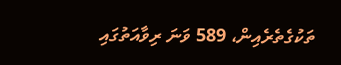ތަކުގެތެރެއިން، 589 ވަނަ ރިވާއަތުގައި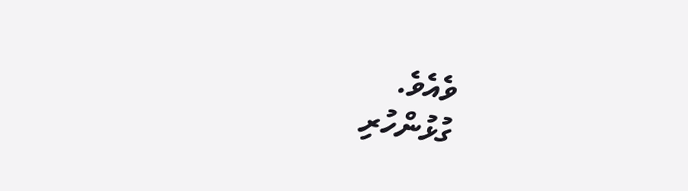ވެއެވެ.
ގުޅުންހުރި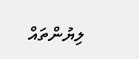ލިޔުންތައް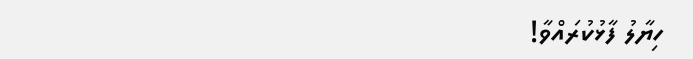ހިޔާލު ފާޅުކުރައްވާ!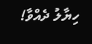ހިޔާލު ދެއްވާ!